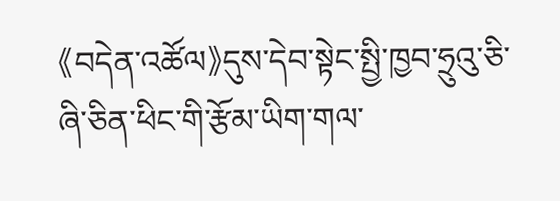《བདེན་འཚོལ》དུས་དེབ་སྟེང་སྤྱི་ཁྱབ་ཧྲུའུ་ཅི་ཞི་ཅིན་ཕིང་གི་རྩོམ་ཡིག་གལ་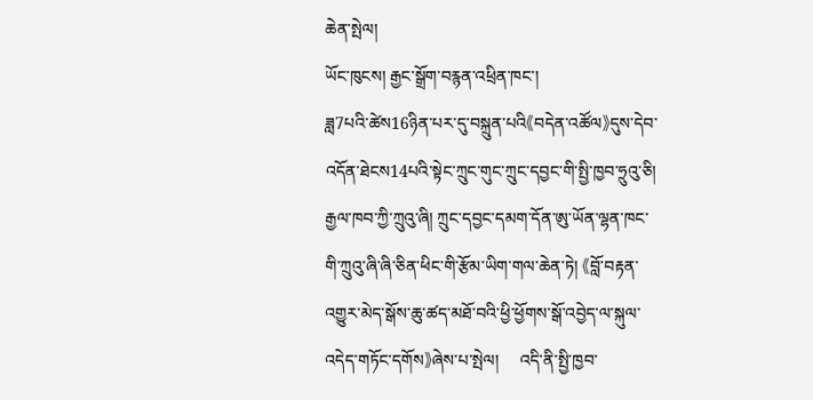ཆེན་སྤེལ།
ཡོང་ཁུངས། རྒྱང་སྒྲོག་བརྙན་འཕྲིན་ཁང་།
ཟླ7པའི་ཚེས16ཉིན་པར་དུ་བསྐྲུན་པའི《བདེན་འཚོལ》དུས་དེབ་འདོན་ཐེངས14པའི་སྟེང་ཀྲུང་གུང་ཀྲུང་དབྱང་གི་སྤྱི་ཁྱབ་ཧྲུའུ་ཅི། རྒྱལ་ཁབ་ཀྱི་ཀྲུའུ་ཞི། ཀྲུང་དབྱང་དམག་དོན་ཨུ་ཡོན་ལྷན་ཁང་གི་ཀྲུའུ་ཞི་ཞི་ཅིན་ཕིང་གི་རྩོམ་ཡིག་གལ་ཆེན་ཏེ། 《བློ་བརྟན་འགྱུར་མེད་སྒོས་ཆུ་ཚད་མཐོ་བའི་ཕྱི་ཕྱོགས་སྒོ་འབྱེད་ལ་སྐུལ་འདེད་གཏོང་དགོས》ཞེས་པ་སྤེལ།     འདི་ནི་སྤྱི་ཁྱབ་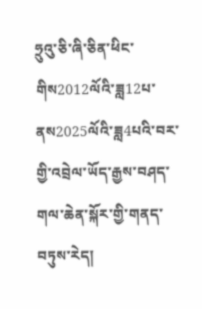ཧྲུའུ་ཅི་ཞི་ཅིན་ཕིང་གིས2012ལོའི་ཟླ12པ་ནས2025ལོའི་ཟླ4པའི་བར་གྱི་འབྲེལ་ཡོད་རྒྱས་བཤད་གལ་ཆེན་སྐོར་གྱི་གནད་བཏུས་རེད།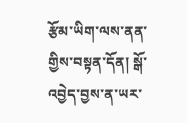རྩོམ་ཡིག་ལས་ནན་གྱིས་བསྟན་དོན། སྒོ་འབྱེད་བྱས་ན་ཡར་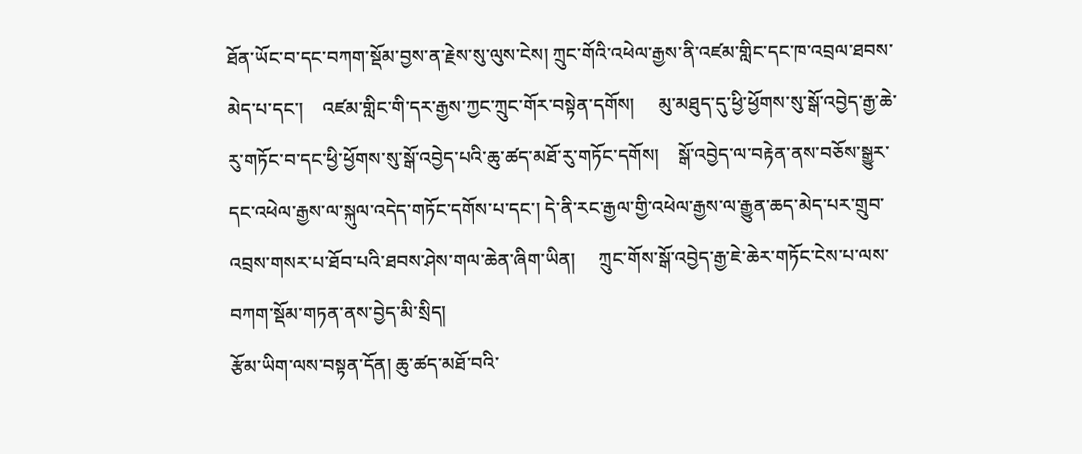ཐོན་ཡོང་བ་དང་བཀག་སྡོམ་བྱས་ན་རྗེས་སུ་ལུས་ངེས། ཀྲུང་གོའི་འཕེལ་རྒྱས་ནི་འཛམ་གླིང་དང་ཁ་འབྲལ་ཐབས་མེད་པ་དང་།    འཛམ་གླིང་གི་དར་རྒྱས་ཀྱང་ཀྲུང་གོར་བསྟེན་དགོས།     མུ་མཐུད་དུ་ཕྱི་ཕྱོགས་སུ་སྒོ་འབྱེད་རྒྱ་ཆེ་རུ་གཏོང་བ་དང་ཕྱི་ཕྱོགས་སུ་སྒོ་འབྱེད་པའི་ཆུ་ཚད་མཐོ་རུ་གཏོང་དགོས།    སྒོ་འབྱེད་ལ་བརྟེན་ནས་བཅོས་སྒྱུར་དང་འཕེལ་རྒྱས་ལ་སྐུལ་འདེད་གཏོང་དགོས་པ་དང་། དེ་ནི་རང་རྒྱལ་གྱི་འཕེལ་རྒྱས་ལ་རྒྱུན་ཆད་མེད་པར་གྲུབ་འབྲས་གསར་པ་ཐོབ་པའི་ཐབས་ཤེས་གལ་ཆེན་ཞིག་ཡིན།     ཀྲུང་གོས་སྒོ་འབྱེད་རྒྱ་ཇེ་ཆེར་གཏོང་ངེས་པ་ལས་བཀག་སྡོམ་གཏན་ནས་བྱེད་མི་སྲིད།
རྩོམ་ཡིག་ལས་བསྟན་དོན། ཆུ་ཚད་མཐོ་བའི་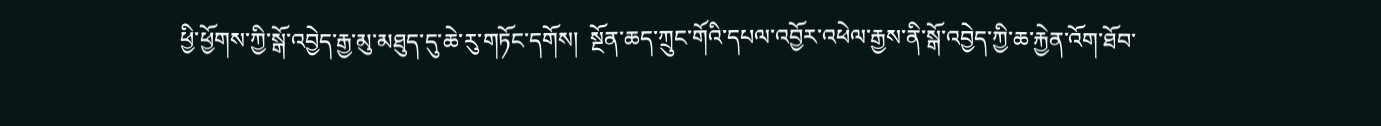ཕྱི་ཕྱོགས་ཀྱི་སྒོ་འབྱེད་རྒྱ་མུ་མཐུད་དུ་ཆེ་རུ་གཏོང་དགོས།  སྔོན་ཆད་ཀྲུང་གོའི་དཔལ་འབྱོར་འཕེལ་རྒྱས་ནི་སྒོ་འབྱེད་ཀྱི་ཆ་རྐྱེན་འོག་ཐོབ་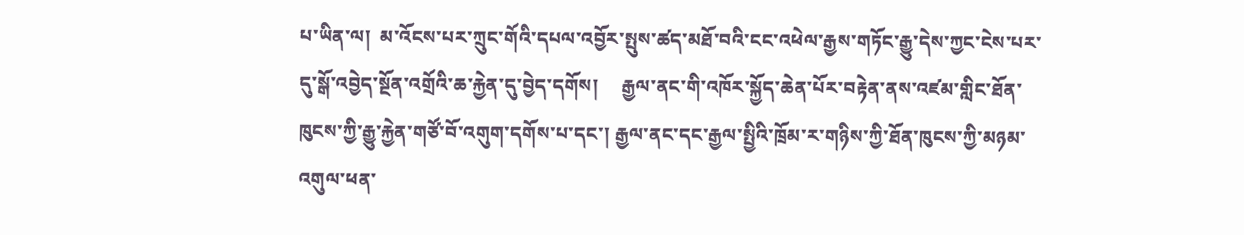པ་ཡིན་ལ།  མ་འོངས་པར་ཀྲུང་གོའི་དཔལ་འབྱོར་སྤུས་ཚད་མཐོ་བའི་ངང་འཕེལ་རྒྱས་གཏོང་རྒྱུ་དེས་ཀྱང་ངེས་པར་དུ་སྒོ་འབྱེད་སྔོན་འགྲོའི་ཆ་རྐྱེན་དུ་བྱེད་དགོས།     རྒྱལ་ནང་གི་འཁོར་སྐྱོད་ཆེན་པོར་བརྟེན་ནས་འཛམ་གླིང་ཐོན་ཁུངས་ཀྱི་རྒྱུ་རྐྱེན་གཙོ་བོ་འགུག་དགོས་པ་དང་། རྒྱལ་ནང་དང་རྒྱལ་སྤྱིའི་ཁྲོམ་ར་གཉིས་ཀྱི་ཐོན་ཁུངས་ཀྱི་མཉམ་འགུལ་ཕན་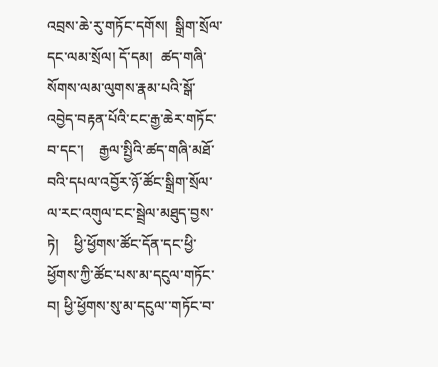འབྲས་ཆེ་རུ་གཏོང་དགོས།  སྒྲིག་སྲོལ་དང་ལམ་སྲོལ། དོ་དམ།  ཚད་གཞི་སོགས་ལམ་ལུགས་རྣམ་པའི་སྒོ་འབྱེད་བརྟན་པོའི་ངང་རྒྱ་ཆེར་གཏོང་བ་དང་།    རྒྱལ་སྤྱིའི་ཚད་གཞི་མཐོ་བའི་དཔལ་འབྱོར་ཉོ་ཚོང་སྒྲིག་སྲོལ་ལ་རང་འགུལ་ངང་སྦྲེལ་མཐུད་བྱས་ཏེ།    ཕྱི་ཕྱོགས་ཚོང་དོན་དང་ཕྱི་ཕྱོགས་ཀྱི་ཚོང་པས་མ་དངུལ་གཏོང་བ། ཕྱི་ཕྱོགས་སུ་མ་དངུལ་་གཏོང་བ་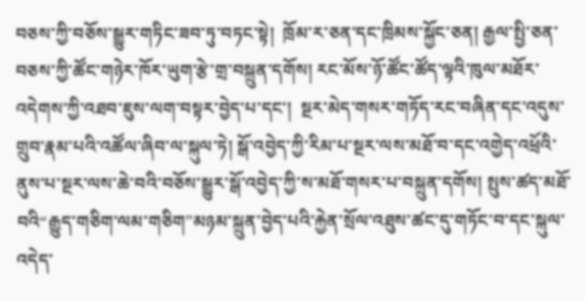བཅས་ཀྱི་བཅོས་སྒྱུར་གཏིང་ཟབ་ཏུ་བཏང་སྟེ།  ཁྲོམ་ར་ཅན་དང་ཁྲིམས་སྐྱོང་ཅན། རྒྱལ་སྤྱི་ཅན་བཅས་ཀྱི་ཚོང་གཉེར་ཁོར་ཡུག་རྩེ་གྲ་བསྐྲུན་དགོས། རང་མོས་ཉོ་ཚོང་ཚོད་ལྟའི་ཁུལ་མཐོར་འདེགས་ཀྱི་འཐབ་ཇུས་ལག་བསྟར་བྱེད་པ་དང་།  སྔར་མེད་གསར་གཏོད་རང་བཞིན་དང་འདུས་གྲུབ་རྣམ་པའི་འཚོལ་ཞིབ་ལ་སྐུལ་ཏེ། སྒོ་འབྱེད་ཀྱི་རིམ་པ་སྔར་ལས་མཐོ་བ་དང་འགྱེད་འཕྲོའི་ནུས་པ་སྔར་ལས་ཆེ་བའི་བཅོས་སྒྱུར་སྒོ་འབྱེད་ཀྱི་ས་མཐོ་གསར་པ་བསྐྲུན་དགོས། སྤུས་ཚད་མཐོ་བའི“རྒྱུད་གཅིག་ལམ་གཅིག”མཉམ་སྐྲུན་བྱེད་པའི་རྐྱེན་སྲོལ་འཐུས་ཚང་དུ་གཏོང་བ་དང་སྐུལ་འདེད་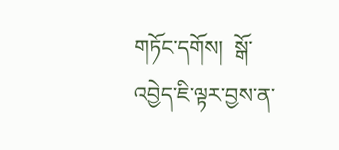གཏོང་དགོས།  སྒོ་འབྱེད་ཇི་ལྟར་བྱས་ན་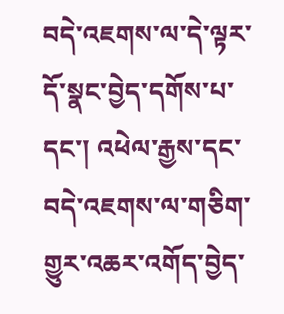བདེ་འཇགས་ལ་དེ་ལྟར་དོ་སྣང་བྱེད་དགོས་པ་དང་། འཕེལ་རྒྱས་དང་བདེ་འཇགས་ལ་གཅིག་གྱུར་འཆར་འགོད་བྱེད་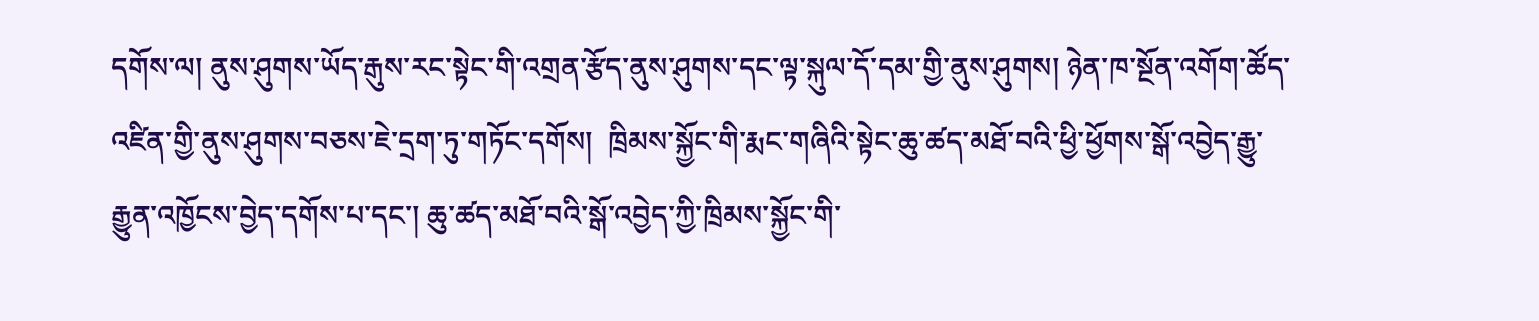དགོས་ལ། ནུས་ཤུགས་ཡོད་རྒུས་རང་སྟེང་གི་འགྲན་རྩོད་ནུས་ཤུགས་དང་ལྟ་སྐུལ་དོ་དམ་གྱི་ནུས་ཤུགས། ཉེན་ཁ་སྔོན་འགོག་ཚོད་འཛིན་གྱི་ནུས་ཤུགས་བཅས་ཇེ་དྲག་ཏུ་གཏོང་དགོས།  ཁྲིམས་སྐྱོང་གི་རྨང་གཞིའི་སྟེང་ཆུ་ཚད་མཐོ་བའི་ཕྱི་ཕྱོགས་སྒོ་འབྱེད་རྒྱུ་རྒྱུན་འཁྱོངས་བྱེད་དགོས་པ་དང་། ཆུ་ཚད་མཐོ་བའི་སྒོ་འབྱེད་ཀྱི་ཁྲིམས་སྐྱོང་གི་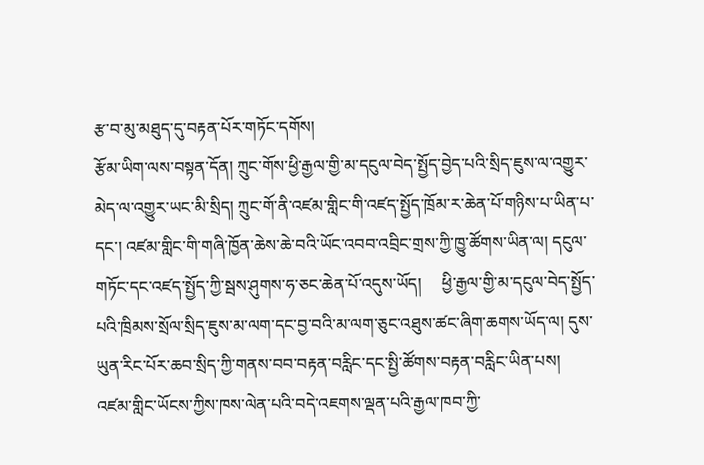རྩ་བ་མུ་མཐུད་དུ་བརྟན་པོར་གཏོང་དགོས།
རྩོམ་ཡིག་ལས་བསྟན་དོན། ཀྲུང་གོས་ཕྱི་རྒྱལ་གྱི་མ་དངུལ་བེད་སྤྱོད་བྱེད་པའི་སྲིད་ཇུས་ལ་འགྱུར་མེད་ལ་འགྱུར་ཡང་མི་སྲིད། ཀྲུང་གོ་ནི་འཛམ་གླིང་གི་འཛད་སྤྱོད་ཁྲོམ་ར་ཆེན་པོ་གཉིས་པ་ཡིན་པ་དང་། འཛམ་གླིང་གི་གཞི་ཁྱོན་ཆེས་ཆེ་བའི་ཡོང་འབབ་འབྲིང་གྲས་ཀྱི་ཁྱུ་ཚོགས་ཡིན་ལ། དངུལ་གཏོང་དང་འཛད་སྤྱོད་ཀྱི་སྦས་ཤུགས་ཧ་ཅང་ཆེན་པོ་འདུས་ཡོད།     ཕྱི་རྒྱལ་གྱི་མ་དངུལ་བེད་སྤྱོད་པའི་ཁྲིམས་སྲོལ་སྲིད་ཇུས་མ་ལག་དང་བྱ་བའི་མ་ལག་ཅུང་འཐུས་ཚང་ཞིག་ཆགས་ཡོད་ལ། དུས་ཡུན་རིང་པོར་ཆབ་སྲིད་ཀྱི་གནས་བབ་བརྟན་བརླིང་དང་སྤྱི་ཚོགས་བརྟན་བརླིང་ཡིན་པས།    འཛམ་གླིང་ཡོངས་ཀྱིས་ཁས་ལེན་པའི་བདེ་འཇགས་ལྡན་པའི་རྒྱལ་ཁབ་ཀྱི་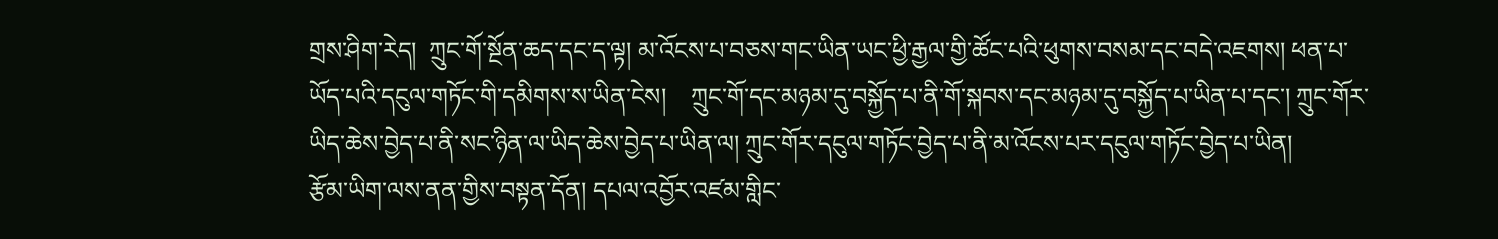གྲས་ཤིག་རེད།  ཀྲུང་གོ་སྔོན་ཆད་དང་ད་ལྟ། མ་འོངས་པ་བཅས་གང་ཡིན་ཡང་ཕྱི་རྒྱལ་གྱི་ཚོང་པའི་ཕུགས་བསམ་དང་བདེ་འཇགས། ཕན་པ་ཡོད་པའི་དངུལ་གཏོང་གི་དམིགས་ས་ཡིན་ངེས།    ཀྲུང་གོ་དང་མཉམ་དུ་བསྐྱོད་པ་ནི་གོ་སྐབས་དང་མཉམ་དུ་བསྐྱོད་པ་ཡིན་པ་དང་། ཀྲུང་གོར་ཡིད་ཆེས་བྱེད་པ་ནི་སང་ཉིན་ལ་ཡིད་ཆེས་བྱེད་པ་ཡིན་ལ། ཀྲུང་གོར་དངུལ་གཏོང་བྱེད་པ་ནི་མ་འོངས་པར་དངུལ་གཏོང་བྱེད་པ་ཡིན།
རྩོམ་ཡིག་ལས་ནན་གྱིས་བསྟན་དོན། དཔལ་འབྱོར་འཛམ་གླིང་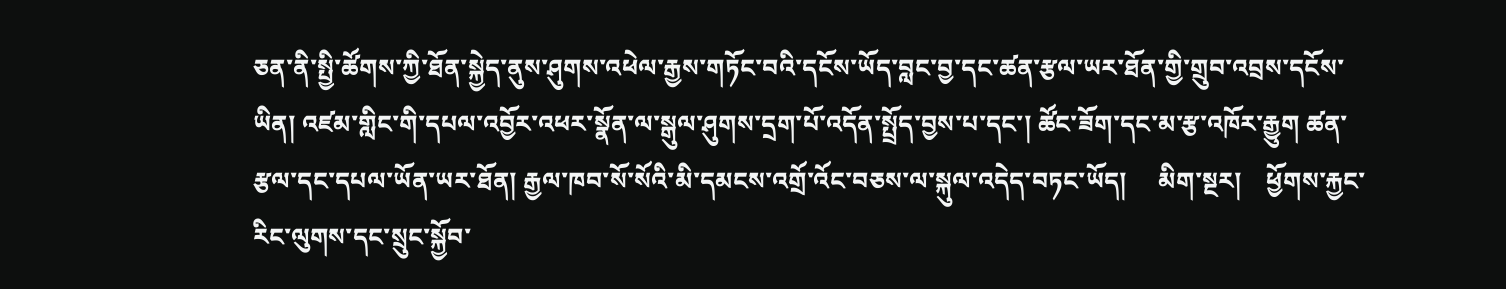ཅན་ནི་སྤྱི་ཚོགས་ཀྱི་ཐོན་སྐྱེད་ནུས་ཤུགས་འཕེལ་རྒྱས་གཏོང་བའི་དངོས་ཡོད་བླང་བྱ་དང་ཚན་རྩལ་ཡར་ཐོན་གྱི་གྲུབ་འབྲས་དངོས་ཡིན། འཛམ་གླིང་གི་དཔལ་འབྱོར་འཕར་སྣོན་ལ་སྒུལ་ཤུགས་དྲག་པོ་འདོན་སྤྲོད་བྱས་པ་དང་། ཚོང་ཟོག་དང་མ་རྩ་འཁོར་རྒྱུག ཚན་རྩལ་དང་དཔལ་ཡོན་ཡར་ཐོན། རྒྱལ་ཁབ་སོ་སོའི་མི་དམངས་འགྲོ་འོང་བཅས་ལ་སྐུལ་འདེད་བཏང་ཡོད།     མིག་སྔར།    ཕྱོགས་རྐྱང་རིང་ལུགས་དང་སྲུང་སྐྱོབ་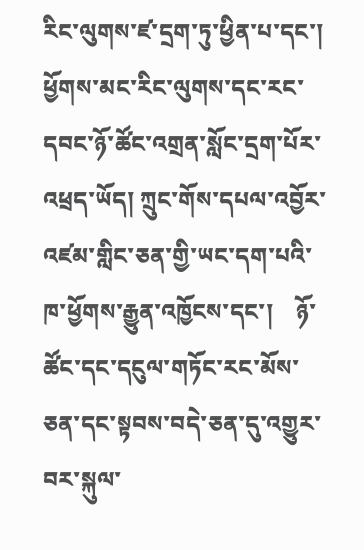རིང་ལུགས་ཛ་དྲག་ཏུ་ཕྱིན་པ་དང་།    ཕྱོགས་མང་རིང་ལུགས་དང་རང་དབང་ཉོ་ཚོང་འགྲན་སློང་དྲག་པོར་འཕྲད་ཡོད། ཀྲུང་གོས་དཔལ་འབྱོར་འཛམ་གླིང་ཅན་གྱི་ཡང་དག་པའི་ཁ་ཕྱོགས་རྒྱུན་འཁྱོངས་དང་།    ཉོ་ཚོང་དང་དངུལ་གཏོང་རང་མོས་ཅན་དང་སྟབས་བདེ་ཅན་དུ་འགྱུར་བར་སྐུལ་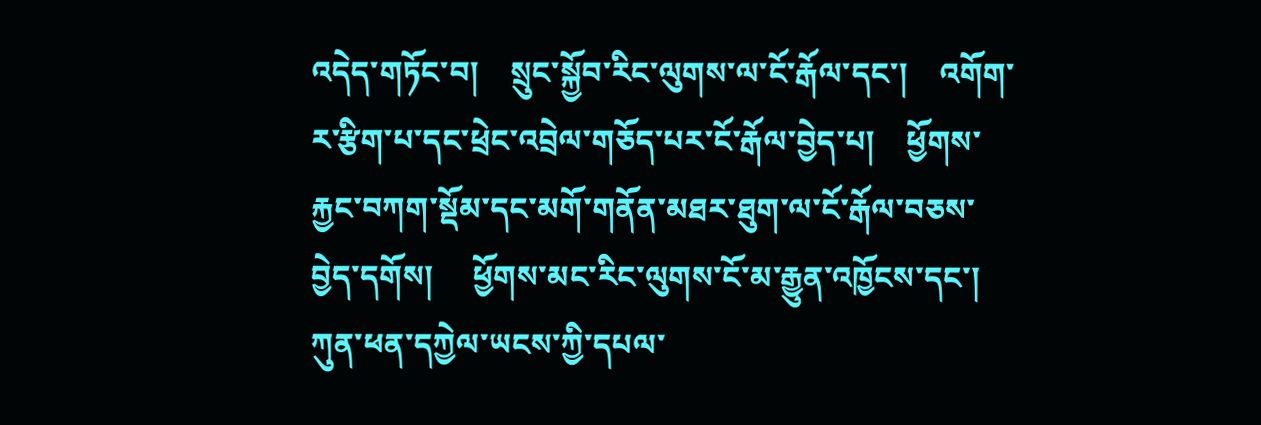འདེད་གཏོང་བ།    སྲུང་སྐྱོབ་རིང་ལུགས་ལ་ངོ་རྒོལ་དང་།    འགོག་ར་རྩིག་པ་དང་ཕྲེང་འབྲེལ་གཅོད་པར་ངོ་རྒོལ་བྱེད་པ།    ཕྱོགས་རྐྱང་བཀག་སྡོམ་དང་མགོ་གནོན་མཐར་ཐུག་ལ་ངོ་རྒོལ་བཅས་བྱེད་དགོས།     ཕྱོགས་མང་རིང་ལུགས་ངོ་མ་རྒྱུན་འཁྱོངས་དང་།    ཀུན་ཕན་དཀྱེལ་ཡངས་ཀྱི་དཔལ་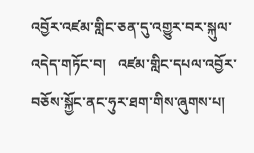འབྱོར་འཛམ་གླིང་ཅན་དུ་འགྱུར་བར་སྐུལ་འདེད་གཏོང་བ།   འཛམ་གླིང་དཔལ་འབྱོར་བཅོས་སྐྱོང་ནང་ཧུར་ཐག་གིས་ཞུགས་པ།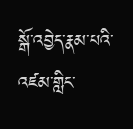སྒོ་འབྱེད་རྣམ་པའི་འཛམ་གླིང་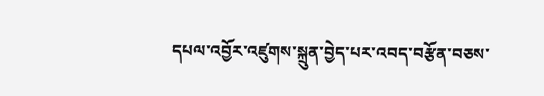དཔལ་འབྱོར་འཛུགས་སྐྲུན་བྱེད་པར་འབད་བརྩོན་བཅས་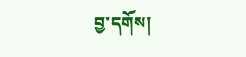བྱ་དགོས།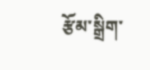རྩོམ་སྒྲིག་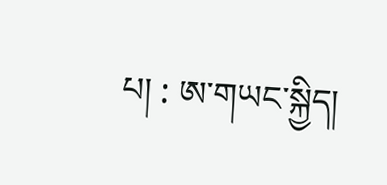པ། : ཨ་གཡང་སྐྱིད།